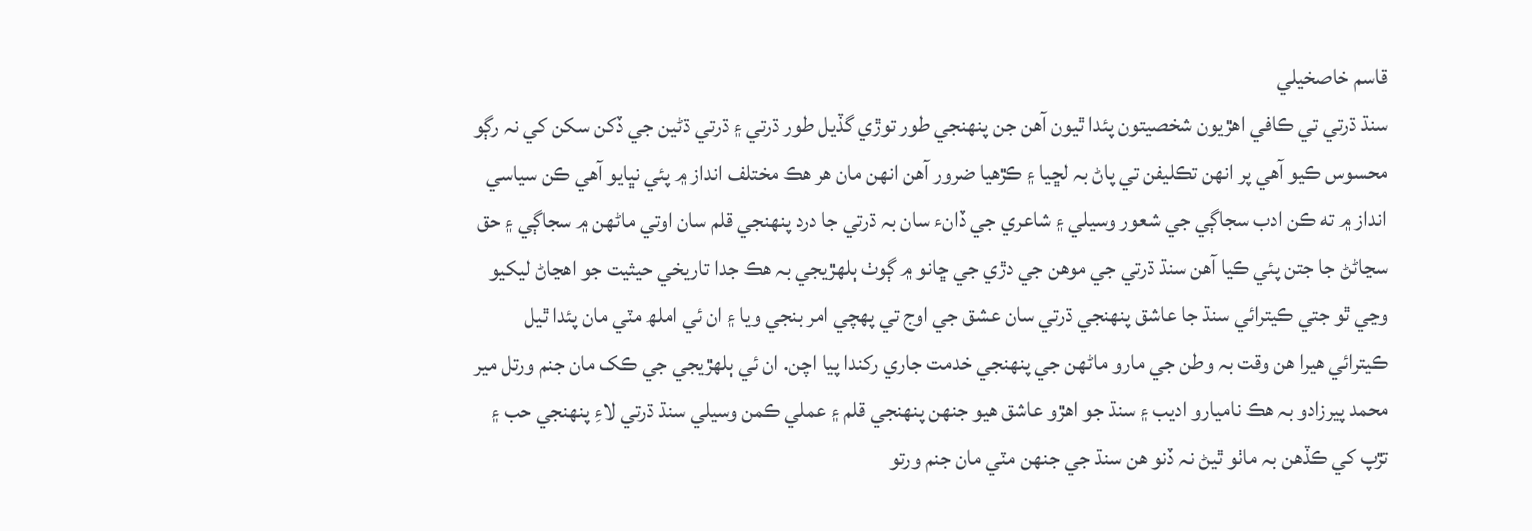قاسم خاصخيلي
سنڌ ڌرتي تي ڪافي اهڙيون شخصيتون پئدا ٿيون آھن جن پنھنجي طور توڙي گڏيل طور ڌرتي ۽ ڌرتي ڌڻين جي ڏکن سکن کي نہ رڳو محسوس ڪيو آھي پر انھن تڪليفن تي پاڻ بہ لڇيا ۽ ڪڙھيا ضرور آھن انھن مان هر هڪ مختلف انداز ۾ پئي نڀايو آھي ڪن سياسي انداز ۾ ته ڪن ادب سجاڳي جي شعور وسيلي ۽ شاعري جي ڏانء سان بہ ڌرتي جا درد پنھنجي قلم سان اوتي ماڻھن ۾ سجاڳي ۽ حق سڃاڻڻ جا جتن پئي ڪيا آھن سنڌ ڌرتي جي موهن جي دڙي جي ڇانو ۾ ڳوٺ ٻلھڙيجي بہ هڪ جدا تاريخي حيثيت جو اهڃاڻ ليکيو وڃي ٿو جتي ڪيترائي سنڌ جا عاشق پنھنجي ڌرتي سان عشق جي اوج تي پھچي امر بنجي ويا ۽ ان ئي املھ مٽي مان پئدا ٿيل ڪيترائي هيرا هن وقت بہ وطن جي مارو ماڻھن جي پنھنجي خدمت جاري رکندا پيا اچن. ان ئي ٻلھڙيجي جي ڪک مان جنم ورتل مير محمد پيرزادو بہ هڪ ناميارو اديب ۽ سنڌ جو اهڙو عاشق هيو جنهن پنھنجي قلم ۽ عملي ڪمن وسيلي سنڌ ڌرتي لاءِ پنھنجي حب ۽ تڙپ کي ڪڏهن بہ ماٺو ٿيڻ نہ ڏنو هن سنڌ جي جنھن مٽي مان جنم ورتو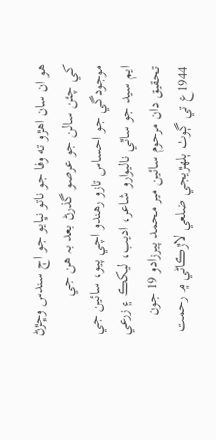هو ان سان اهڙو ته وفا جو ناتو نڀايو جو اڄ سندس وڇڙڻ کي چئن سالن جو عرصو گذرڻ بعد بہ هن جي موجودگي جو احساس تازو رهندو اچي پيو، سائين جي ايم سيد جو ساٿي ناليوارو شاعر، اديب، ليکڪ ۽ زرعي تحقيق دان مرحوم سائين مير محمد پيرزادو 19 جون 1944ع تي ڳوٺ ٻلھڙيجي ضلعي لاڙڪاڻي ۾ رحمت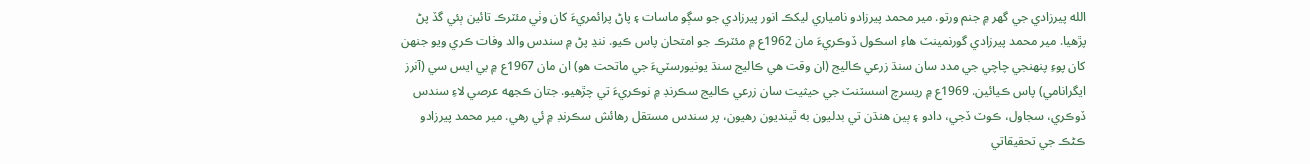الله پيرزادي جي گهر ۾ جنم ورتو. مير محمد پيرزادو نامياري ليکڪ انور پيرزادي جو سڳو ماسات ۽ پاڻ پرائمريءَ کان وٺي مئٽرڪ تائين ٻئي گڏ پڻ پڙهيا. مير محمد پيرزادي گورنمينٽ هاءِ اسڪول ڏوڪريءَ مان 1962ع ۾ مئٽرڪ جو امتحان پاس ڪيو. ننڍ پڻ ۾ سندس والد وفات ڪري ويو جنهن کان پوءِ پنهنجي چاچي جي مدد سان سنڌ زرعي ڪاليج (ان وقت هي ڪاليج سنڌ يونيورسٽيءَ جي ماتحت هو) ان مان 1967ع ۾ بي ايس سي (آنرز ايگرانامي) پاس ڪيائين. 1969ع ۾ ريسرچ اسسٽنٽ جي حيثيت سان زرعي ڪاليج سڪرنڊ ۾ نوڪريءَ تي چڙهيو. جتان ڪجهه عرصي لاءِ سندس ڏوڪري، سجاول، ڪوٽ ڏجي، دادو ۽ ٻين هنڌن تي بدليون به ٿينديون رهيون، پر سندس مستقل رهائش سڪرنڊ ۾ ئي رهي. مير محمد پيرزادو ڪڻڪ جي تحقيقاتي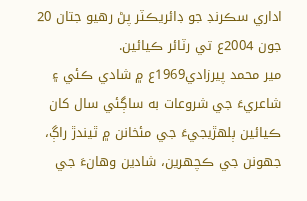اداري سڪرنڊ جو ڊائريڪٽر پڻ رهيو جتان 20 جون 2004ع تي رٽائر ڪيائين.
مير محمد پيرزادي1969ع ۾ شادي ڪئي ۽ شاعريءَ جي شروعات به ساڳئي سال کان ڪيائين ٻلھڙيجيءَ جي مئخانن ۾ ٿيندڙ راڳ، جهونن جي ڪچهرين، شادين وهانءَ جي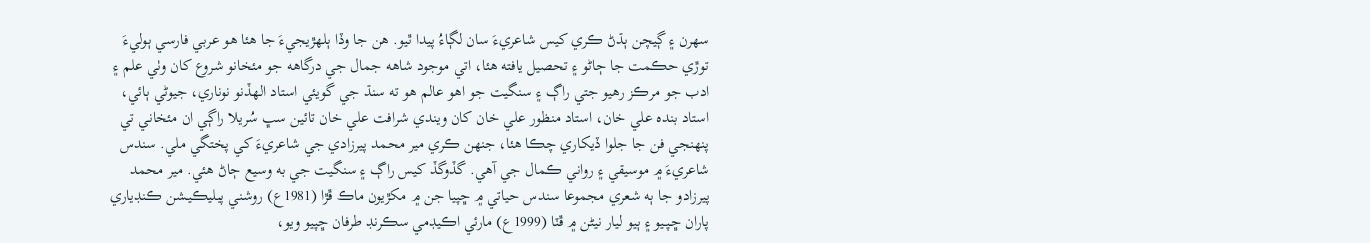سھرن ۽ ڳيچن ٻڌڻ ڪري کيس شاعريءَ سان لڳاءُ پيدا ٿيو. هن جا وڏا ٻلھڙيجيءَ جا هئا ھو عربي فارسي ٻوليءَ توڙي حڪمت جا ڄاڻو ۽ تحصيل يافته هئا، اتي موجود شاهه جمال جي درگاهه جو مئخانو شروع کان وٺي علم ۽ ادب جو مرڪز رهيو جتي راڳ ۽ سنگيت جو اهو عالم هو ته سنڌ جي گويئي استاد الھڏنو نوناري، جيوڻي ٻائي، استاد بنده علي خان، استاد منظور علي خان کان ويندي شرافت علي خان تائين سڀ سُريلا راڳي ان مئخاني تي پنهنجي فن جا جلوا ڏيکاري چڪا هئا، جنهن ڪري مير محمد پيرزادي جي شاعريءَ کي پختگي ملي. سندس شاعريءَ ۾ موسيقي ۽ رواني ڪمال جي آهي. گڏوگڏ کيس راڳ ۽ سنگيت جي به وسيع ڄاڻ هئي. مير محمد پيرزادو جا ٻه شعري مجموعا سندس حياتي ۾ ڇپيا جن ۾ مکڙيون ماڪ ڦڙا (1981ع) روشني پبليڪيـشن ڪنڊياري پاران ڇـپـيو ۽ ٻيو ليار نيڻن ۾ ڦٽا (1999ع) مارئي اڪيڊمي سڪرنڊ طرفان ڇپيو ويو،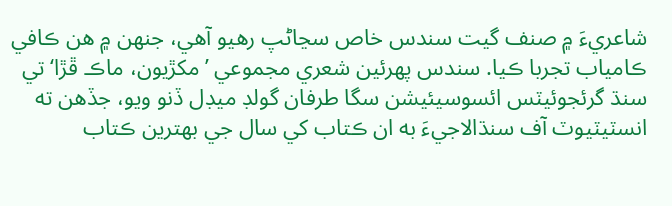شاعريءَ ۾ صنف گيت سندس خاص سڃاڻپ رهيو آهي، جنهن ۾ هن ڪافي ڪامياب تجربا ڪيا. سندس پهرئين شعري مجموعي ’مکڙيون، ماڪ ڦڙا‘ تي سنڌ گرئجوئيٽس ائسوسيئيشن سگا طرفان گولڊ ميڊل ڏنو ويو، جڏهن ته انسٽيٽيوٽ آف سنڌالاجيءَ به ان ڪتاب کي سال جي بهترين ڪتاب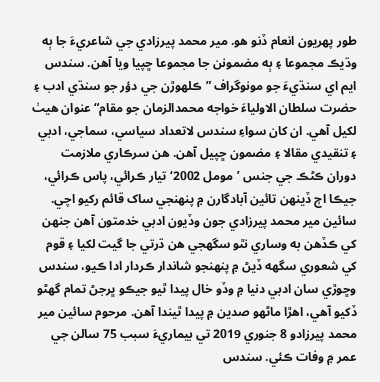طور پهريون انعام ڏنو هو. مير محمد پيرزادي جي شاعريءَ جا ٻه وڌيڪ مجموعا ۽ ٻه مضمونن جا مجموعا ڇپيا ويا آھن. سندس ايم اي سنڌيءَ جو مونوگراف ”ڪلهوڙن جي دؤر جو سنڌي ادب ۽ حضرت سلطان الاولياءَ خواجه محمدالزمان جو مقام“ عنوان هيٺ لکيل آهي. ان کان سواءِ سندس لاتعداد سياسي، سماجي، ادبي ۽ تنقيدي مقالا ۽ مضمون ڇپيل آهن. هن سرڪاري ملازمت دوران ڪڻڪ جي جنس ’مومل 2002‘ تيار ڪرائي، پاس ڪرائي، جيڪا اڄ ڏينهن تائين آبادگارن ۾ پنهنجي ساک قائم رکيو اچي. سائين مير محمد پيرزادي جون وڏيون ادبي خدمتون آهن جنهن کي ڪڏهن به وساري نٿو سگهجي هن ڌرتي جا گيت لکيا ۽ قوم کي شعوري سگھه ڏيڻ ۾ پنهنجو شاندار ڪردار ادا ڪيو، سندس وڇوڙي سان ادبي دنيا ۾ وڏو خال پيدا ٿيو جيڪو ڀرجڻ تمام گهڻو ڏکيو آهي، اهڙا ماڻهو صدين ۾ پيدا ٿيندا آهن. مرحوم سائين مير محمد پيرزادو 8 جنوري 2019 تي بيماريءَ سبب 75 سالن جي عمر ۾ وفات ڪئي. سندس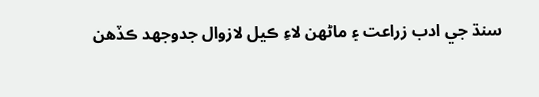سنڌ جي ادب زراعت ۽ ماڻھن لاءِ ڪيل لازوال جدوجهد ڪڏهن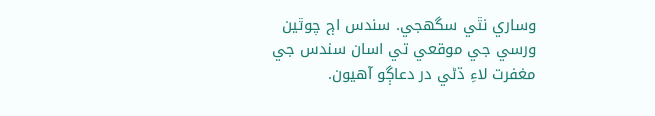وساري نٿي سگهجي. سندس اڄ چوٿين ورسي جي موقعي تي اسان سندس جي مغفرت لاءِ ڌڻي در دعاڳو آھيون.